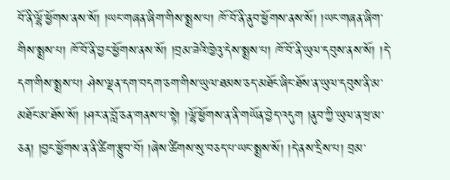བོ་ནི་ལྷོ་ཕྱོགས་ནས་སོ། །ཡང་གཞན་ཞིག་གིས་སྨྲས་པ། ཁོ་བོ་ནི་ནུབ་ཕྱོགས་ནས་སོ། །ཡང་གཞན་ཞིག་གིས་སྨྲས་པ། ཁོ་བོ་ནི་བྱང་ཕྱོགས་ནས་སོ། །བྲམ་ཟེའི་ཁྱེའུ་དེས་སྨྲས་པ། ཁོ་བོ་ནི་ཡུལ་དབུས་ནས་སོ། །དེ་དག་གིས་སྨྲས་པ། ཤེས་ལྡན་དག་བདག་ཅག་གིས་ཡུལ་ཐམས་ཅད་མཐོང་ཞིང་ཐོས་ན་ཡུལ་དབུས་ནི་མ་མཐོང་མ་ཐོས་སོ། །ཤར་ན་བློ་ཅན་གནས་པ་སྟེ། །ལྷོ་ཕྱོགས་ན་ནི་གཡོན་བྱེད་འདུག །ནུབ་ཀྱི་ཡུལ་ན་ཕྲ་མ་ཅན། །བྱང་ཕྱོགས་ན་ནི་ཚིག་རྩུབ་བོ། །ཞེས་ཚིགས་སུ་བཅད་པ་ཡང་སྨྲས་སོ། །དེ་ནས་དྲིས་པ། བྲམ་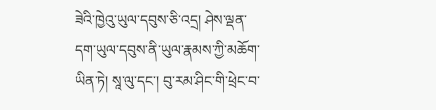ཟེའི་ཁྱེའུ་ཡུལ་དབུས་ཅི་འདྲ། ཤེས་ལྡན་དག་ཡུལ་དབུས་ནི་ཡུལ་རྣམས་ཀྱི་མཆོག་ཡིན་ཏེ། སཱ་ལུ་དང་། བུ་རམ་ཤིང་གི་ཕྲེང་བ་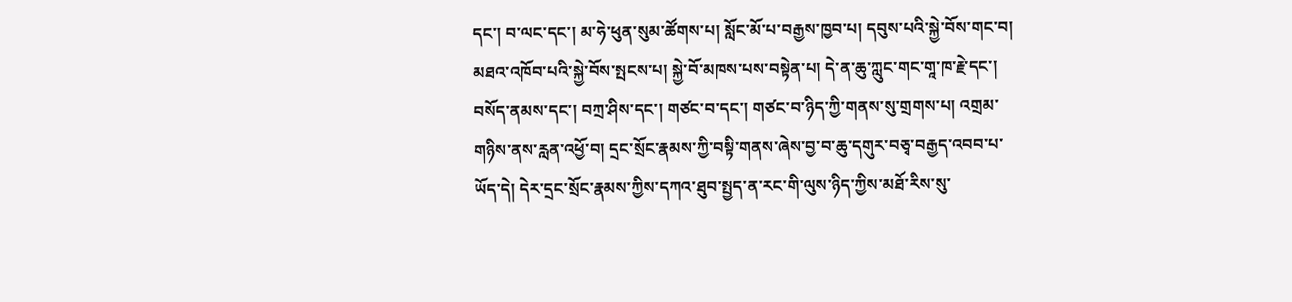དང་། བ་ལང་དང་། མ་ཧེ་ཕུན་སུམ་ཚོགས་པ། སློང་མོ་པ་བརྒྱས་ཁྱབ་པ། དབུས་པའི་སྐྱེ་བོས་གང་བ། མཐའ་འཁོབ་པའི་སྐྱེ་བོས་སྤངས་པ། སྐྱེ་བོ་མཁས་པས་བསྟེན་པ། དེ་ན་ཆུ་ཀླུང་གང་གཱ་ཁ་རྗེ་དང་། བསོད་ནམས་དང་། བཀྲ་ཤིས་དང་། གཙང་བ་དང་། གཙང་བ་ཉིད་ཀྱི་གནས་སུ་གྲགས་པ། འགྲམ་གཉིས་ནས་རླན་འཕྱོ་བ། དྲང་སྲོང་རྣམས་ཀྱི་བསྟི་གནས་ཞེས་བྱ་བ་ཆུ་དགུར་བཅྭ་བརྒྱད་འབབ་པ་ཡོད་དེ། དེར་དྲང་སྲོང་རྣམས་ཀྱིས་དཀའ་ཐུབ་སྤྱད་ན་རང་གི་ལུས་ཉིད་ཀྱིས་མཐོ་རིས་སུ་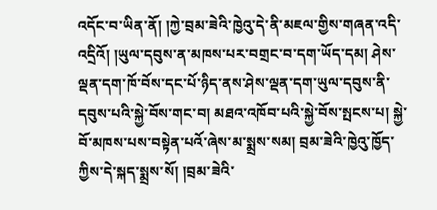འདོང་བ་ཡིན་ནོ། །ཀྱེ་བྲམ་ཟེའི་ཁྱེའུ་དེ་ནི་མཇལ་གྱིས་གཞན་འདི་འདྲིའོ། །ཡུལ་དབུས་ན་མཁས་པར་བགྲང་བ་དག་ཡོད་དམ། ཤེས་ལྡན་དག་ཁོ་བོས་དང་པོ་ཉིད་ནས་ཤེས་ལྡན་དག་ཡུལ་དབུས་ནི་དབུས་པའི་སྐྱེ་བོས་གང་བ། མཐའ་འཁོབ་པའི་སྐྱེ་བོས་སྤངས་པ། སྐྱེ་བོ་མཁས་པས་བསྟེན་པའོ་ཞེས་མ་སྨྲས་སམ། བྲམ་ཟེའི་ཁྱེའུ་ཁྱོད་ཀྱིས་དེ་སྐད་སྨྲས་སོ། །བྲམ་ཟེའི་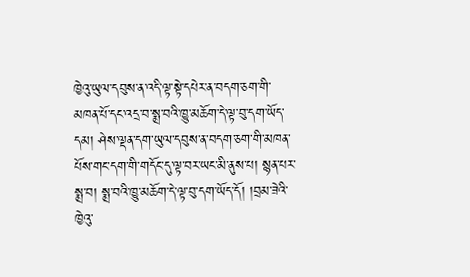ཁྱེའུ་ཡུལ་དབུས་ན་འདི་ལྟ་སྟེ་དཔེར་ན་བདག་ཅག་གི་མཁན་པོ་དང་འདྲ་བ་སྨྲ་བའི་ཁྱུ་མཆོག་དེ་ལྟ་བུ་དག་ཡོད་དམ། ཤེས་ལྡན་དག་ཡུལ་དབུས་ན་བདག་ཅག་གི་མཁན་པོས་གང་དག་གི་གདོང་དུ་ལྟ་བར་ཡང་མི་ནུས་པ། སྙན་པར་སྨྲ་བ། སྨྲ་བའི་ཁྱུ་མཆོག་དེ་ལྟ་བུ་དག་ཡོད་དོ། །བྲམ་ཟེའི་ཁྱེའུ་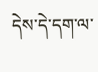དེས་དེ་དག་ལ་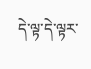དེ་ལྟ་དེ་ལྟར་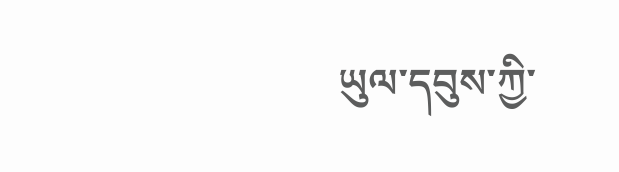ཡུལ་དབུས་ཀྱི་